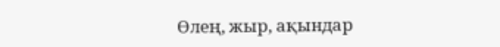Өлең, жыр, ақындар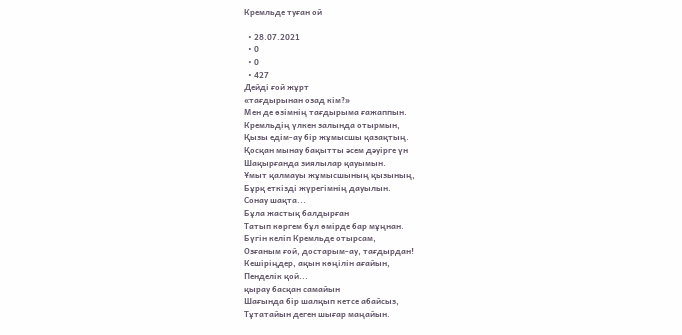Кремльде туған ой

  • 28.07.2021
  • 0
  • 0
  • 427
Дейді ғой жұрт
«тағдырынан озад кім?»
Мен де өзімнің тағдырыма ғажаппын.
Кремльдің үлкен залында отырмын,
Қызы едім-ау бір жұмысшы қазақтың.
Қосқан мынау бақытты әсем дәуірге үн
Шақырғанда зиялылар қауымын.
Ұмыт қалмауы жұмысшының қызының,
Бұрқ еткізді жүрегімнің дауылын.
Сонау шақта...
Бұла жастық балдырған
Татып көргем бұл өмірде бар мұңнан.
Бүгін келіп Кремльде отырсам,
Озғаным ғой, достарым-ау, тағдырдан!
Кешіріңдер, ақын көңілін ағайын,
Пенделік қой...
қырау басқан самайын
Шағында бір шалқып кетсе абайсыз,
Тұтатайын деген шығар маңайын.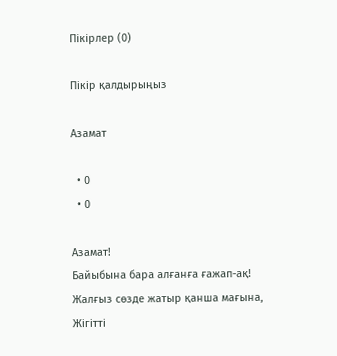Пікірлер (0)

Пікір қалдырыңыз

Азамат

  • 0
  • 0

Азамат!
Байыбына бара алғанға ғажап-ақ!
Жалғыз сөзде жатыр қанша мағына,
Жігітті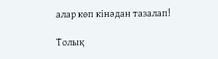алар көп кінәдан тазалап!

Толық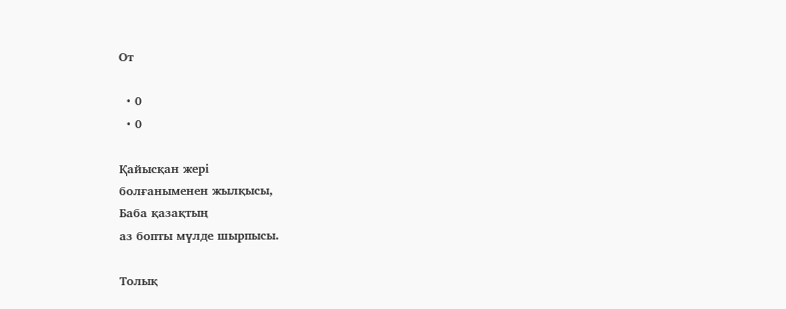От

  • 0
  • 0

Қайысқан жері
болғаныменен жылқысы,
Баба қазақтың
аз бопты мүлде шырпысы.

Толық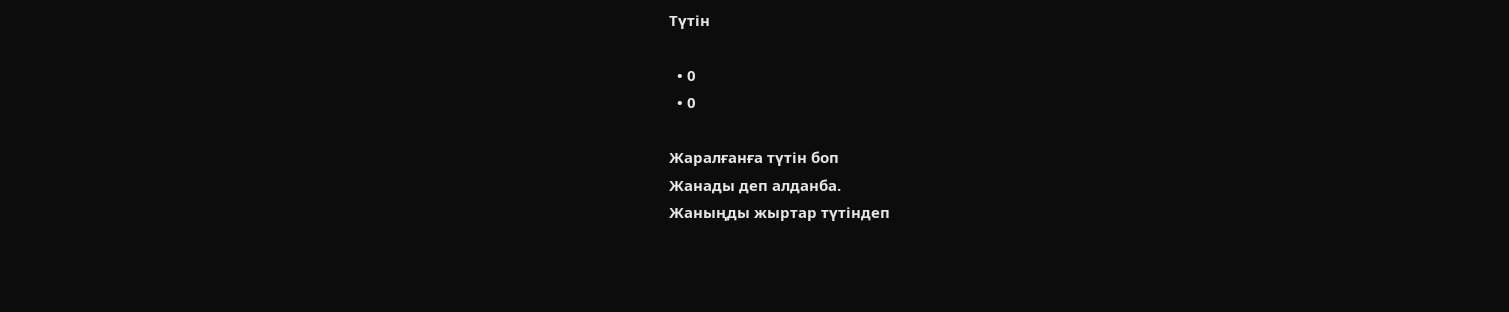Түтін

  • 0
  • 0

Жаралғанға түтін боп
Жанады деп алданба.
Жаныңды жыртар түтіндеп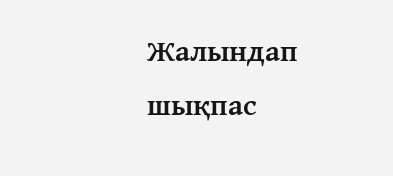Жалындап шықпас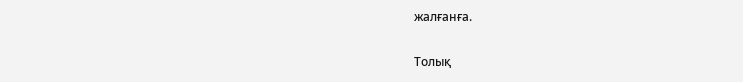жалғанға.

Толық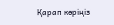Қарап көріңіз